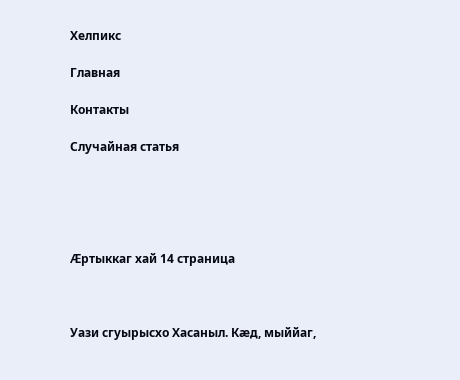Хелпикс

Главная

Контакты

Случайная статья





Æртыккаг хай 14 страница



Уази сгуырысхо Хасаныл. Кæд, мыййаг,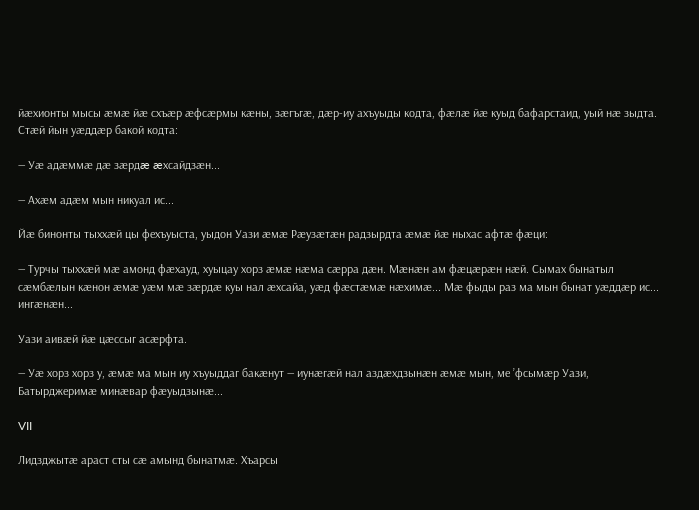йæхионты мысы æмæ йæ схъæр æфсæрмы кæны, зæгъгæ, дæр-иу ахъуыды кодта, фæлæ йæ куыд бафарстаид, уый нæ зыдта. Стæй йын уæддæр бакой кодта:

— Уæ адæммæ дæ зæрдæ æхсайдзæн...

— Ахæм адæм мын никуал ис...

Йæ бинонты тыххæй цы фехъуыста, уыдон Уази æмæ Рæузæтæн радзырдта æмæ йæ ныхас афтæ фæци:

— Турчы тыххæй мæ амонд фæхауд, хуыцау хорз æмæ нæма сæрра дæн. Мæнæн ам фæцæрæн нæй. Сымах бынатыл сæмбæлын кæнон æмæ уæм мæ зæрдæ куы нал æхсайа, уæд фæстæмæ нæхимæ... Мæ фыды раз ма мын бынат уæддæр ис... ингæнæн...

Уази аивæй йæ цæссыг асæрфта.

— Уæ хорз хорз у, æмæ ма мын иу хъуыддаг бакæнут — иунæгæй нал аздæхдзынæн æмæ мын, ме ’фсымæр Уази, Батырджеримæ минæвар фæуыдзынæ...

VII

Лидзджытæ араст сты сæ амынд бынатмæ. Хъарсы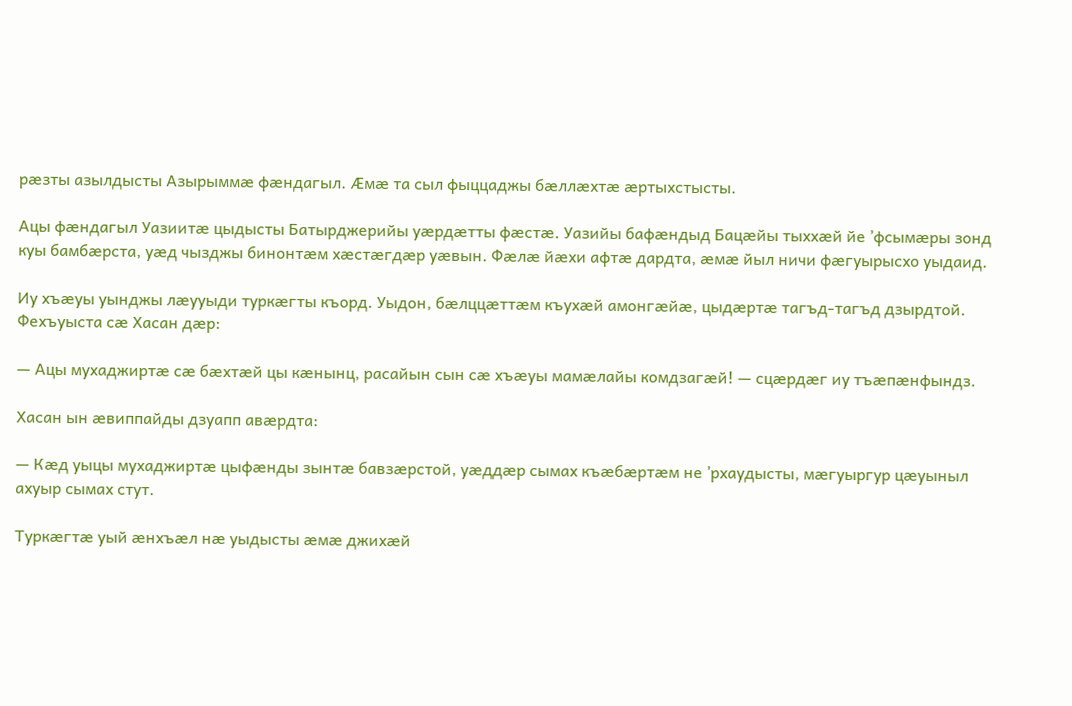рæзты азылдысты Азырыммæ фæндагыл. Æмæ та сыл фыццаджы бæллæхтæ æртыхстысты.

Ацы фæндагыл Уазиитæ цыдысты Батырджерийы уæрдæтты фæстæ. Уазийы бафæндыд Бацæйы тыххæй йе ’фсымæры зонд куы бамбæрста, уæд чызджы бинонтæм хæстæгдæр уæвын. Фæлæ йæхи афтæ дардта, æмæ йыл ничи фæгуырысхо уыдаид.

Иу хъæуы уынджы лæууыди туркæгты къорд. Уыдон, бæлццæттæм къухæй амонгæйæ, цыдæртæ тагъд-тагъд дзырдтой. Фехъуыста сæ Хасан дæр:

— Ацы мухаджиртæ сæ бæхтæй цы кæнынц, расайын сын сæ хъæуы мамæлайы комдзагæй! — сцæрдæг иу тъæпæнфындз.

Хасан ын æвиппайды дзуапп авæрдта:

— Кæд уыцы мухаджиртæ цыфæнды зынтæ бавзæрстой, уæддæр сымах къæбæртæм не ’рхаудысты, мæгуыргур цæуыныл ахуыр сымах стут.

Туркæгтæ уый æнхъæл нæ уыдысты æмæ джихæй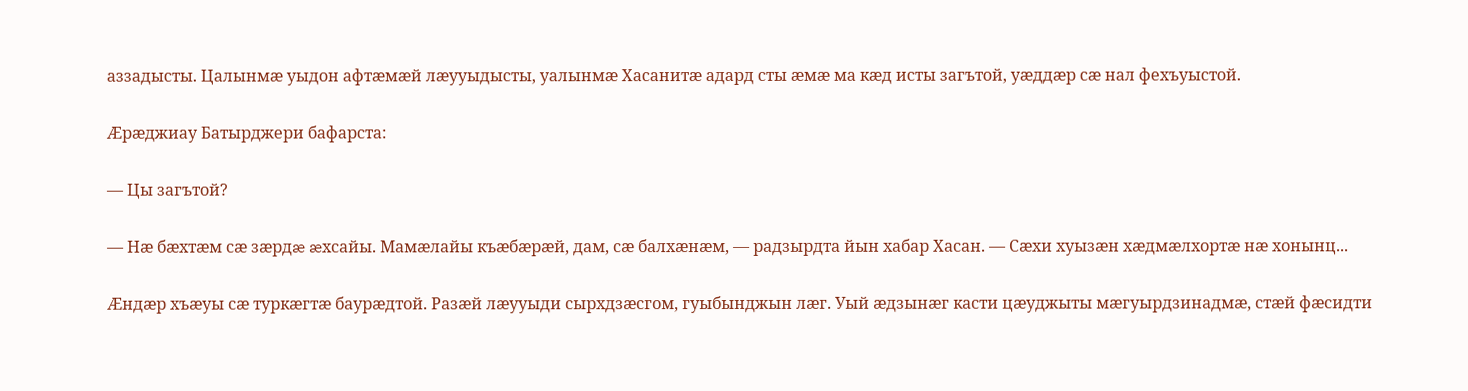аззадысты. Цалынмæ уыдон афтæмæй лæууыдысты, уалынмæ Хасанитæ адард сты æмæ ма кæд исты загътой, уæддæр сæ нал фехъуыстой.

Æрæджиау Батырджери бафарста:

— Цы загътой?

— Нæ бæхтæм сæ зæрдæ æхсайы. Мамæлайы къæбæрæй, дам, сæ балхæнæм, — радзырдта йын хабар Хасан. — Сæхи хуызæн хæдмæлхортæ нæ хонынц...

Æндæр хъæуы сæ туркæгтæ баурæдтой. Разæй лæууыди сырхдзæсгом, гуыбынджын лæг. Уый æдзынæг касти цæуджыты мæгуырдзинадмæ, стæй фæсидти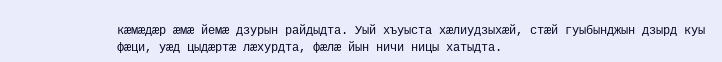кæмæдæр æмæ йемæ дзурын райдыдта. Уый хъуыста хæлиудзыхæй, стæй гуыбынджын дзырд куы фæци, уæд цыдæртæ лæхурдта, фæлæ йын ничи ницы хатыдта.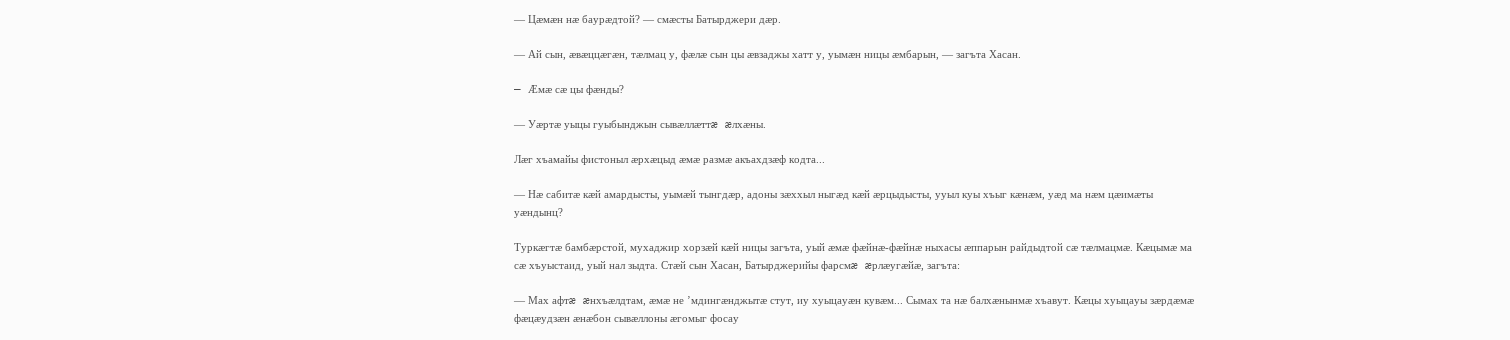— Цæмæн нæ баурæдтой? — смæсты Батырджери дæр.

— Ай сын, æвæццæгæн, тæлмац у, фæлæ сын цы æвзаджы хатт у, уымæн ницы æмбарын, — загъта Хасан.

— Æмæ сæ цы фæнды?

— Уæртæ уыцы гуыбынджын сывæллæттæ æлхæны.

Лæг хъамайы фистоныл æрхæцыд æмæ размæ акъахдзæф кодта...

— Нæ сабитæ кæй амардысты, уымæй тынгдæр, адоны зæххыл ныгæд кæй æрцыдысты, ууыл куы хъыг кæнæм, уæд ма нæм цæимæты уæндынц?

Туркæгтæ бамбæрстой, мухаджир хорзæй кæй ницы загъта, уый æмæ фæйнæ-фæйнæ ныхасы æппарын райдыдтой сæ тæлмацмæ. Кæцымæ ма сæ хъуыстаид, уый нал зыдта. Стæй сын Хасан, Батырджерийы фарсмæ æрлæугæйæ, загъта:

— Мах афтæ æнхъæлдтам, æмæ не ’мдингæнджытæ стут, иу хуыцауæн кувæм... Сымах та нæ балхæнынмæ хъавут. Кæцы хуыцауы зæрдæмæ фæцæудзæн æнæбон сывæллоны æгомыг фосау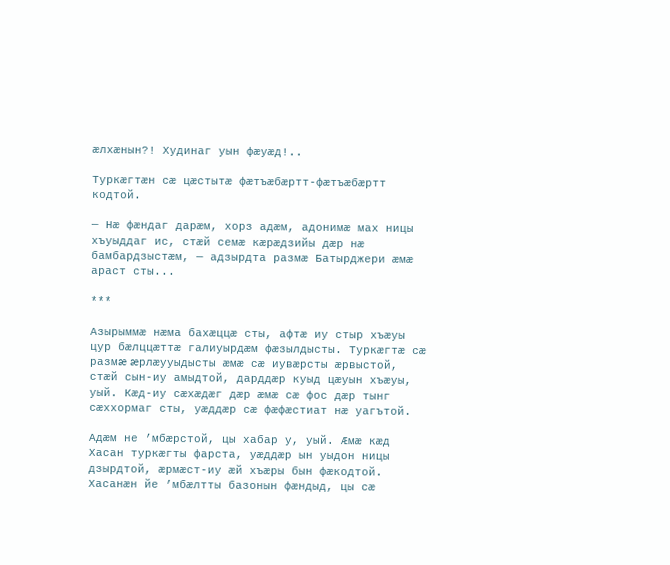æлхæнын?! Худинаг уын фæуæд!..

Туркæгтæн сæ цæстытæ фæтъæбæртт-фæтъæбæртт кодтой.

— Нæ фæндаг дарæм, хорз адæм, адонимæ мах ницы хъуыддаг ис, стæй семæ кæрæдзийы дæр нæ бамбардзыстæм, — адзырдта размæ Батырджери æмæ араст сты...

***

Азырыммæ нæма бахæццæ сты, афтæ иу стыр хъæуы цур бæлццæттæ галиуырдæм фæзылдысты. Туркæгтæ сæ размæ æрлæууыдысты æмæ сæ иувæрсты æрвыстой, стæй сын-иу амыдтой, дарддæр куыд цæуын хъæуы, уый. Кæд-иу сæхæдæг дæр æмæ сæ фос дæр тынг сæххормаг сты, уæддæр сæ фæфæстиат нæ уагътой.

Адæм не ’мбæрстой, цы хабар у, уый. Æмæ кæд Хасан туркæгты фарста, уæддæр ын уыдон ницы дзырдтой, æрмæст-иу æй хъæры бын фæкодтой. Хасанæн йе ’мбæлтты базонын фæндыд, цы сæ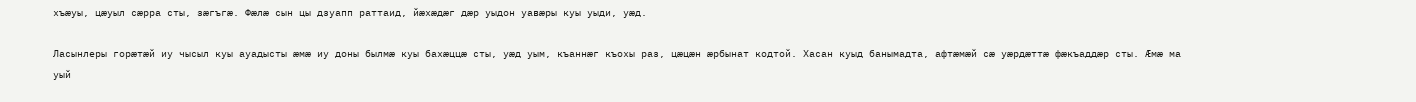хъæуы, цæуыл сæрра сты, зæгъгæ. Фæлæ сын цы дзуапп раттаид, йæхæдæг дæр уыдон уавæры куы уыди, уæд.

Ласынлеры горæтæй иу чысыл куы ауадысты æмæ иу доны былмæ куы бахæццæ сты, уæд уым, къаннæг къохы раз, цæцæн æрбынат кодтой. Хасан куыд банымадта, афтæмæй сæ уæрдæттæ фæкъаддæр сты. Æмæ ма уый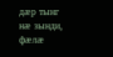дæр тынг нæ зынди, фæлæ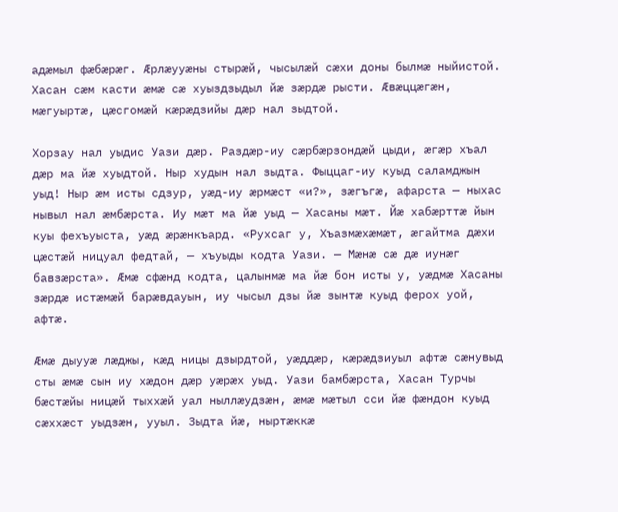адæмыл фæбæрæг. Æрлæууæны стырæй, чысылæй сæхи доны былмæ ныйистой. Хасан сæм касти æмæ сæ хуыздзыдыл йæ зæрдæ рысти. Æвæццæгæн, мæгуыртæ, цæсгомæй кæрæдзийы дæр нал зыдтой.

Хорзау нал уыдис Уази дæр. Раздæр-иу сæрбæрзондæй цыди, æгæр хъал дæр ма йæ хуыдтой. Ныр худын нал зыдта. Фыццаг-иу куыд саламджын уыд! Ныр æм исты сдзур, уæд-иу æрмæст «и?», зæгъгæ, афарста — ныхас нывыл нал æмбæрста. Иу мæт ма йæ уыд — Хасаны мæт. Йæ хабæрттæ йын куы фехъуыста, уæд æрæнкъард. «Рухсаг у, Хъазмæхæмæт, æгайтма дæхи цæстæй ницуал федтай, — хъуыды кодта Уази. — Мæнæ сæ дæ иунæг бавзæрста». Æмæ сфæнд кодта, цалынмæ ма йæ бон исты у, уæдмæ Хасаны зæрдæ истæмæй барæвдауын, иу чысыл дзы йæ зынтæ куыд ферох уой, афтæ.

Æмæ дыууæ лæджы, кæд ницы дзырдтой, уæддæр, кæрæдзиуыл афтæ сæнувыд сты æмæ сын иу хæдон дæр уæрæх уыд. Уази бамбæрста, Хасан Турчы бæстæйы ницæй тыххæй уал ныллæудзæн, æмæ мæтыл сси йæ фæндон куыд сæххæст уыдзæн, ууыл. Зыдта йæ, ныртæккæ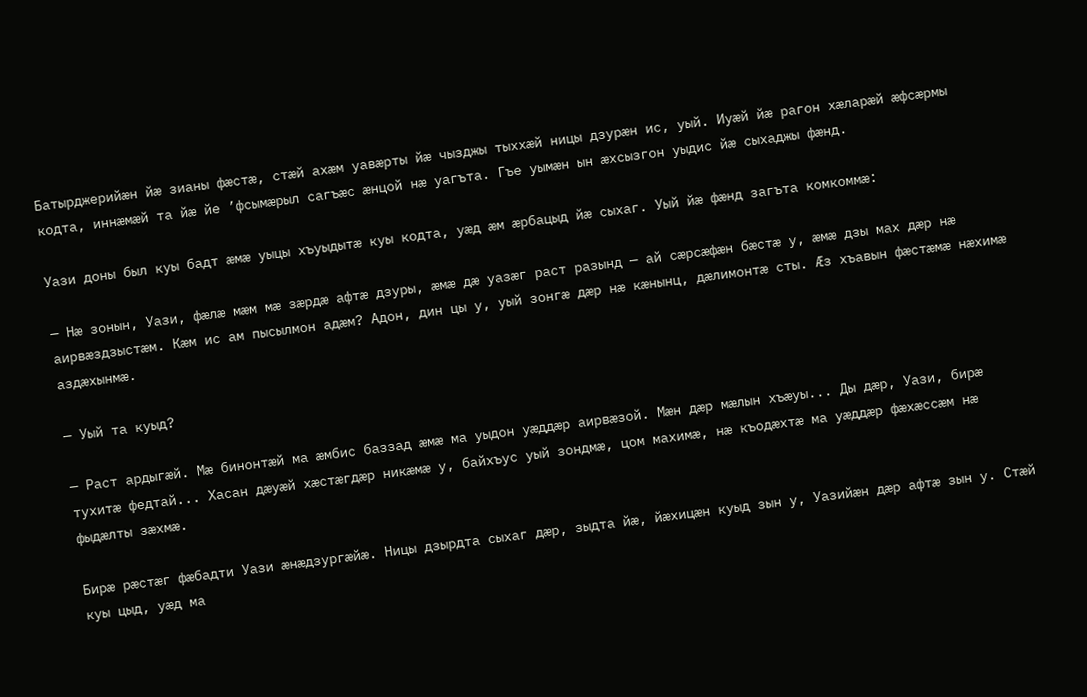Батырджерийæн йæ зианы фæстæ, стæй ахæм уавæрты йæ чызджы тыххæй ницы дзурæн ис, уый. Иуæй йæ рагон хæларæй æфсæрмы кодта, иннæмæй та йæ йе ’фсымæрыл сагъæс æнцой нæ уагъта. Гъе уымæн ын æхсызгон уыдис йæ сыхаджы фæнд.

Уази доны был куы бадт æмæ уыцы хъуыдытæ куы кодта, уæд æм æрбацыд йæ сыхаг. Уый йæ фæнд загъта комкоммæ:

— Нæ зонын, Уази, фæлæ мæм мæ зæрдæ афтæ дзуры, æмæ дæ уазæг раст разынд — ай сæрсæфæн бæстæ у, æмæ дзы мах дæр нæ аирвæздзыстæм. Кæм ис ам пысылмон адæм? Адон, дин цы у, уый зонгæ дæр нæ кæнынц, дæлимонтæ сты. Æз хъавын фæстæмæ нæхимæ аздæхынмæ.

— Уый та куыд?

— Раст ардыгæй. Мæ бинонтæй ма æмбис баззад æмæ ма уыдон уæддæр аирвæзой. Мæн дæр мæлын хъæуы... Ды дæр, Уази, бирæ тухитæ федтай... Хасан дæуæй хæстæгдæр никæмæ у, байхъус уый зондмæ, цом махимæ, нæ къодæхтæ ма уæддæр фæхæссæм нæ фыдæлты зæхмæ.

Бирæ рæстæг фæбадти Уази æнæдзургæйæ. Ницы дзырдта сыхаг дæр, зыдта йæ, йæхицæн куыд зын у, Уазийæн дæр афтæ зын у. Стæй куы цыд, уæд ма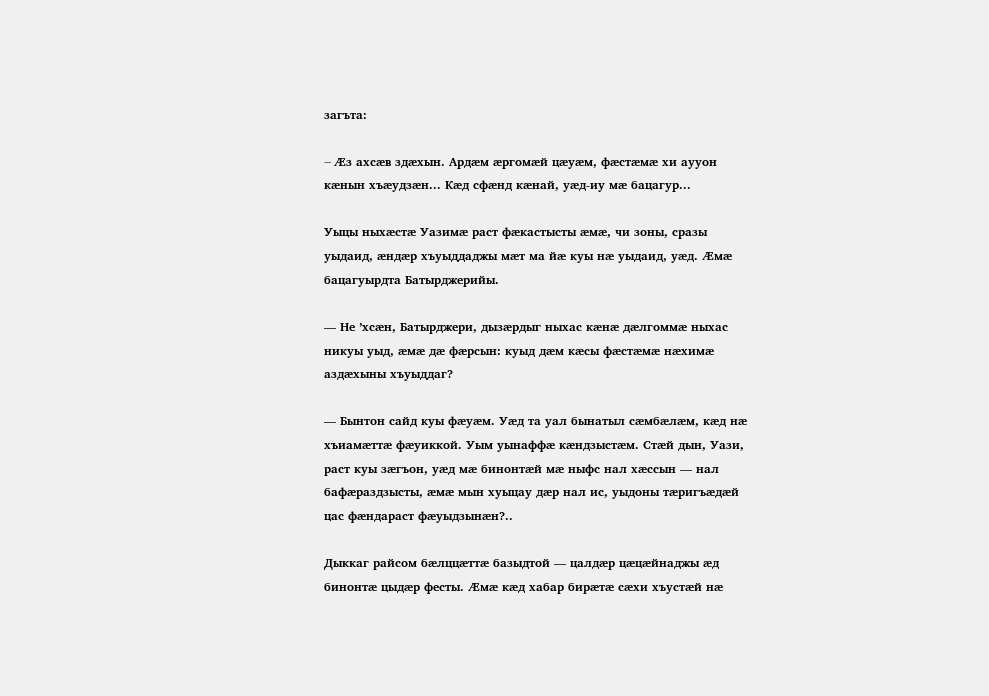загъта:

— Æз ахсæв здæхын. Ардæм æргомæй цæуæм, фæстæмæ хи аууон кæнын хъæудзæн... Кæд сфæнд кæнай, уæд-иу мæ бацагур...

Уыцы ныхæстæ Уазимæ раст фæкастысты æмæ, чи зоны, сразы уыдаид, æндæр хъуыддаджы мæт ма йæ куы нæ уыдаид, уæд. Æмæ бацагуырдта Батырджерийы.

— Не ’хсæн, Батырджери, дызæрдыг ныхас кæнæ дæлгоммæ ныхас никуы уыд, æмæ дæ фæрсын: куыд дæм кæсы фæстæмæ нæхимæ аздæхыны хъуыддаг?

— Бынтон сайд куы фæуæм. Уæд та уал бынатыл сæмбæлæм, кæд нæ хъиамæттæ фæуиккой. Уым уынаффæ кæндзыстæм. Стæй дын, Уази, раст куы зæгъон, уæд мæ бинонтæй мæ ныфс нал хæссын — нал бафæраздзысты, æмæ мын хуыцау дæр нал ис, уыдоны тæригъæдæй цас фæндараст фæуыдзынæн?..

Дыккаг райсом бæлццæттæ базыдтой — цалдæр цæцæйнаджы æд бинонтæ цыдæр фесты. Æмæ кæд хабар бирæтæ сæхи хъустæй нæ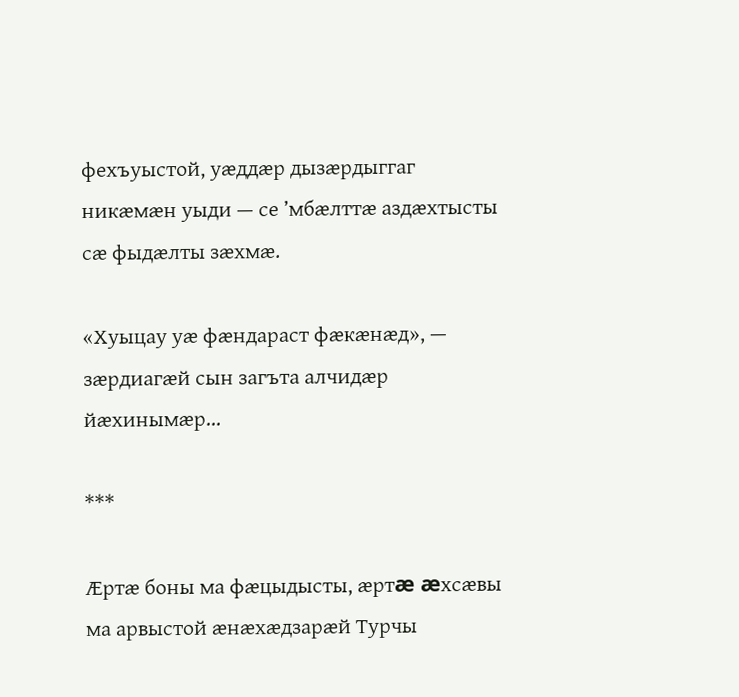фехъуыстой, уæддæр дызæрдыггаг никæмæн уыди — се ’мбæлттæ аздæхтысты сæ фыдæлты зæхмæ.

«Хуыцау уæ фæндараст фæкæнæд», — зæрдиагæй сын загъта алчидæр йæхинымæр...

***

Æртæ боны ма фæцыдысты, æртæ æхсæвы ма арвыстой æнæхæдзарæй Турчы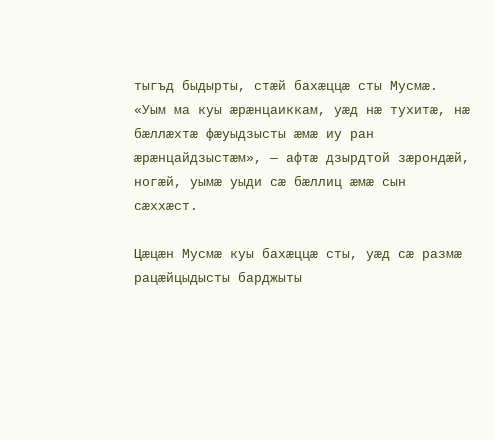тыгъд быдырты, стæй бахæццæ сты Мусмæ. «Уым ма куы æрæнцаиккам, уæд нæ тухитæ, нæ бæллæхтæ фæуыдзысты æмæ иу ран æрæнцайдзыстæм», — афтæ дзырдтой зæрондæй, ногæй, уымæ уыди сæ бæллиц æмæ сын сæххæст.

Цæцæн Мусмæ куы бахæццæ сты, уæд сæ размæ рацæйцыдысты барджыты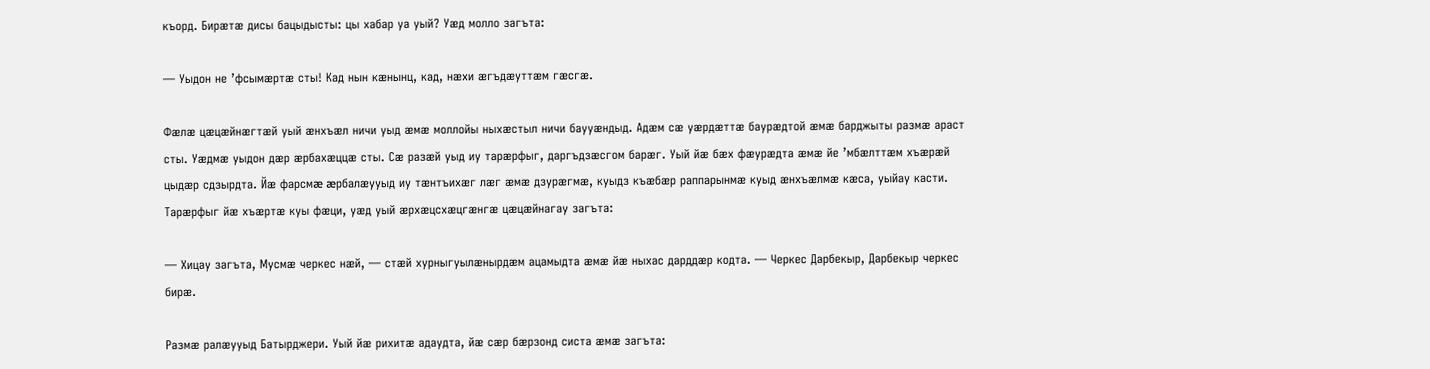къорд. Бирæтæ дисы бацыдысты: цы хабар уа уый? Уæд молло загъта:

— Уыдон не ’фсымæртæ сты! Кад нын кæнынц, кад, нæхи æгъдæуттæм гæсгæ.

Фæлæ цæцæйнæгтæй уый æнхъæл ничи уыд æмæ моллойы ныхæстыл ничи баууæндыд. Адæм сæ уæрдæттæ баурæдтой æмæ барджыты размæ араст сты. Уæдмæ уыдон дæр æрбахæццæ сты. Сæ разæй уыд иу тарæрфыг, даргъдзæсгом барæг. Уый йæ бæх фæурæдта æмæ йе ’мбæлттæм хъæрæй цыдæр сдзырдта. Йæ фарсмæ æрбалæууыд иу тæнтъихæг лæг æмæ дзурæгмæ, куыдз къæбæр раппарынмæ куыд æнхъæлмæ кæса, уыйау касти. Тарæрфыг йæ хъæртæ куы фæци, уæд уый æрхæцсхæцгæнгæ цæцæйнагау загъта:

— Хицау загъта, Мусмæ черкес нæй, — стæй хурныгуылæнырдæм ацамыдта æмæ йæ ныхас дарддæр кодта. — Черкес Дарбекыр, Дарбекыр черкес бирæ.

Размæ ралæууыд Батырджери. Уый йæ рихитæ адаудта, йæ сæр бæрзонд систа æмæ загъта: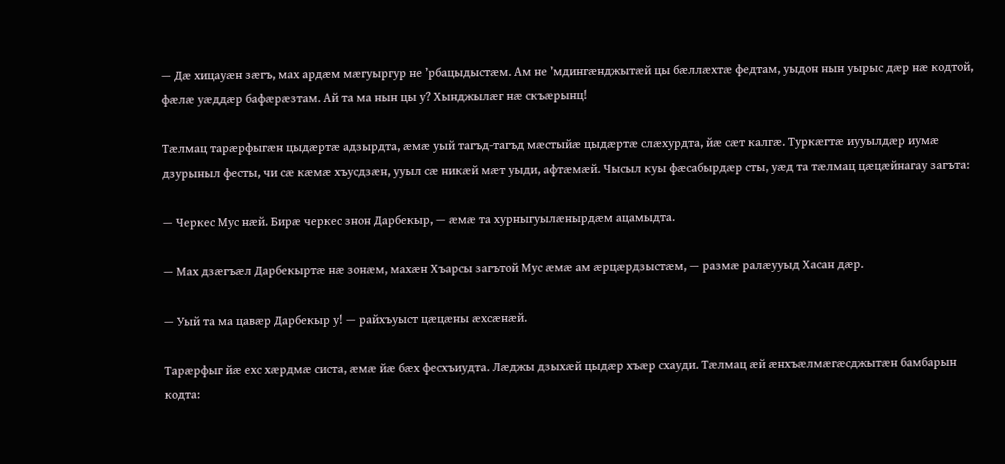— Дæ хицауæн зæгъ, мах ардæм мæгуыргур не ’рбацыдыстæм. Ам не ’мдингæнджытæй цы бæллæхтæ федтам, уыдон нын уырыс дæр нæ кодтой, фæлæ уæддæр бафæрæзтам. Ай та ма нын цы у? Хынджылæг нæ скъæрынц!

Тæлмац тарæрфыгæн цыдæртæ адзырдта, æмæ уый тагъд-тагъд мæстыйæ цыдæртæ слæхурдта, йæ сæт калгæ. Туркæгтæ иууылдæр иумæ дзурыныл фесты, чи сæ кæмæ хъусдзæн, ууыл сæ никæй мæт уыди, афтæмæй. Чысыл куы фæсабырдæр сты, уæд та тæлмац цæцæйнагау загъта:

— Черкес Мус нæй. Бирæ черкес знон Дарбекыр, — æмæ та хурныгуылæнырдæм ацамыдта.

— Мах дзæгъæл Дарбекыртæ нæ зонæм, махæн Хъарсы загътой Мус æмæ ам æрцæрдзыстæм, — размæ ралæууыд Хасан дæр.

— Уый та ма цавæр Дарбекыр у! — райхъуыст цæцæны æхсæнæй.

Тарæрфыг йæ ехс хæрдмæ систа, æмæ йæ бæх фесхъиудта. Лæджы дзыхæй цыдæр хъæр схауди. Тæлмац æй æнхъæлмæгæсджытæн бамбарын кодта: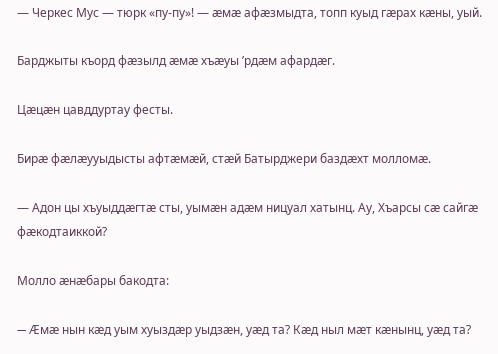— Черкес Мус — тюрк «пу-пу»! — æмæ афæзмыдта, топп куыд гæрах кæны, уый.

Барджыты къорд фæзылд æмæ хъæуы ’рдæм афардæг.

Цæцæн цавддуртау фесты.

Бирæ фæлæууыдысты афтæмæй, стæй Батырджери баздæхт молломæ.

— Адон цы хъуыддæгтæ сты, уымæн адæм ницуал хатынц. Ау, Хъарсы сæ сайгæ фæкодтаиккой?

Молло æнæбары бакодта:

— Æмæ нын кæд уым хуыздæр уыдзæн, уæд та? Кæд ныл мæт кæнынц, уæд та?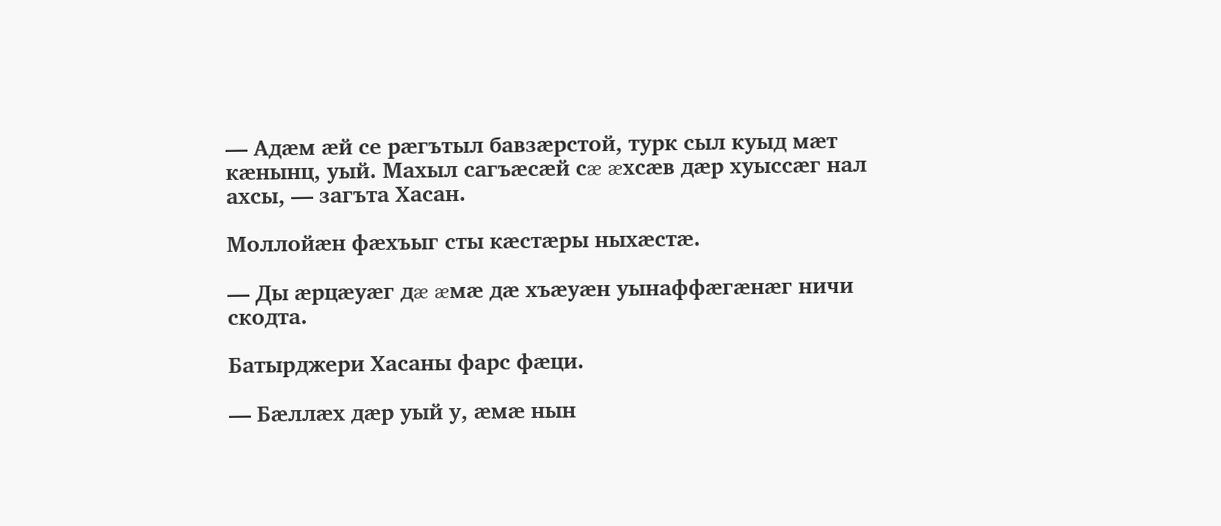— Адæм æй се рæгътыл бавзæрстой, турк сыл куыд мæт кæнынц, уый. Махыл сагъæсæй сæ æхсæв дæр хуыссæг нал ахсы, — загъта Хасан.

Моллойæн фæхъыг сты кæстæры ныхæстæ.

— Ды æрцæуæг дæ æмæ дæ хъæуæн уынаффæгæнæг ничи скодта.

Батырджери Хасаны фарс фæци.

— Бæллæх дæр уый у, æмæ нын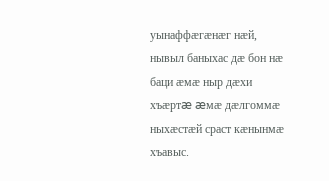уынаффæгæнæг нæй, нывыл баныхас дæ бон нæ баци æмæ ныр дæхи хъæртæ æмæ дæлгоммæ ныхæстæй сраст кæнынмæ хъавыс.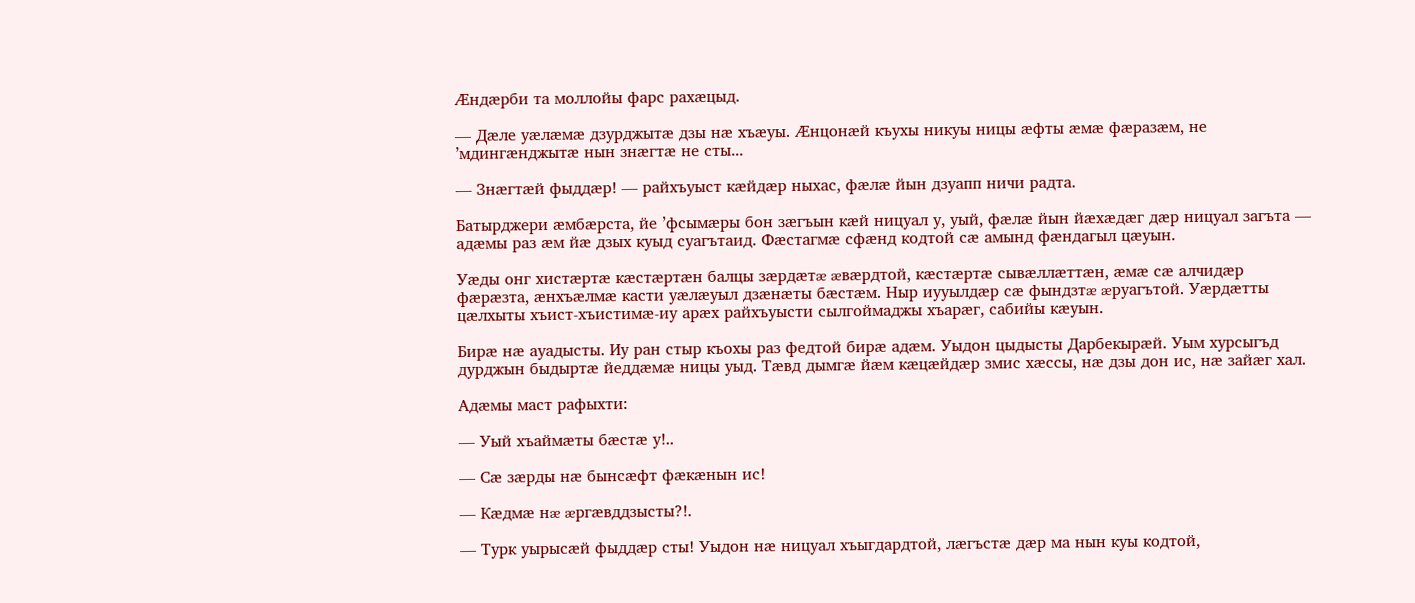Æндæрби та моллойы фарс рахæцыд.

— Дæле уæлæмæ дзурджытæ дзы нæ хъæуы. Æнцонæй къухы никуы ницы æфты æмæ фæразæм, не ’мдингæнджытæ нын знæгтæ не сты...

— Знæгтæй фыддæр! — райхъуыст кæйдæр ныхас, фæлæ йын дзуапп ничи радта.

Батырджери æмбæрста, йе ’фсымæры бон зæгъын кæй ницуал у, уый, фæлæ йын йæхæдæг дæр ницуал загъта — адæмы раз æм йæ дзых куыд суагътаид. Фæстагмæ сфæнд кодтой сæ амынд фæндагыл цæуын.

Уæды онг хистæртæ кæстæртæн балцы зæрдæтæ æвæрдтой, кæстæртæ сывæллæттæн, æмæ сæ алчидæр фæрæзта, æнхъæлмæ касти уæлæуыл дзæнæты бæстæм. Ныр иууылдæр сæ фындзтæ æруагътой. Уæрдæтты цæлхыты хъист-хъистимæ-иу арæх райхъуысти сылгоймаджы хъарæг, сабийы кæуын.

Бирæ нæ ауадысты. Иу ран стыр къохы раз федтой бирæ адæм. Уыдон цыдысты Дарбекырæй. Уым хурсыгъд дурджын быдыртæ йеддæмæ ницы уыд. Тæвд дымгæ йæм кæцæйдæр змис хæссы, нæ дзы дон ис, нæ зайæг хал.

Адæмы маст рафыхти:

— Уый хъаймæты бæстæ у!..

— Сæ зæрды нæ бынсæфт фæкæнын ис!

— Кæдмæ нæ æргæвддзысты?!.

— Турк уырысæй фыддæр сты! Уыдон нæ ницуал хъыгдардтой, лæгъстæ дæр ма нын куы кодтой,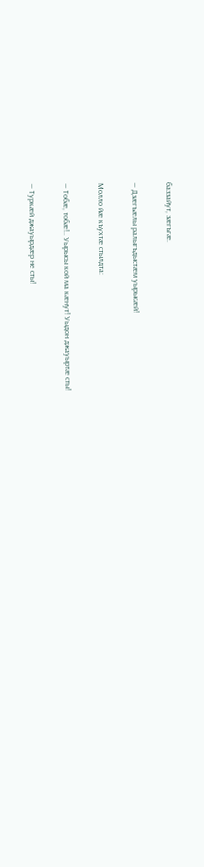баззайут, зæгъгæ.

— Дзæгъæлы ралыгъдыстæм уырысæй!

Молло йæ къухтæ стылдта:

— Тобæ, тобæ!.. Уырысы кой ма кæнут! Уыдон джауыртæ сты!

— Туркæй джауырдæр не сты!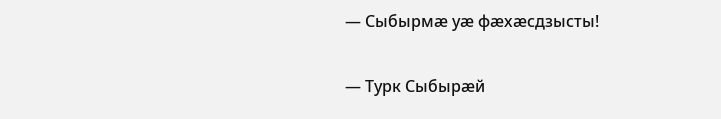— Сыбырмæ уæ фæхæсдзысты!

— Турк Сыбырæй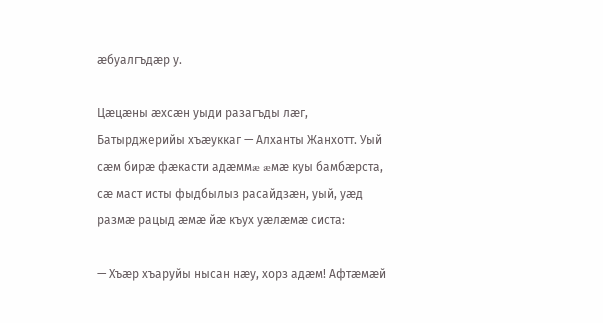æбуалгъдæр у.

Цæцæны æхсæн уыди разагъды лæг, Батырджерийы хъæуккаг — Алханты Жанхотт. Уый сæм бирæ фæкасти адæммæ æмæ куы бамбæрста, сæ маст исты фыдбылыз расайдзæн, уый, уæд размæ рацыд æмæ йæ къух уæлæмæ систа:

— Хъæр хъаруйы нысан нæу, хорз адæм! Афтæмæй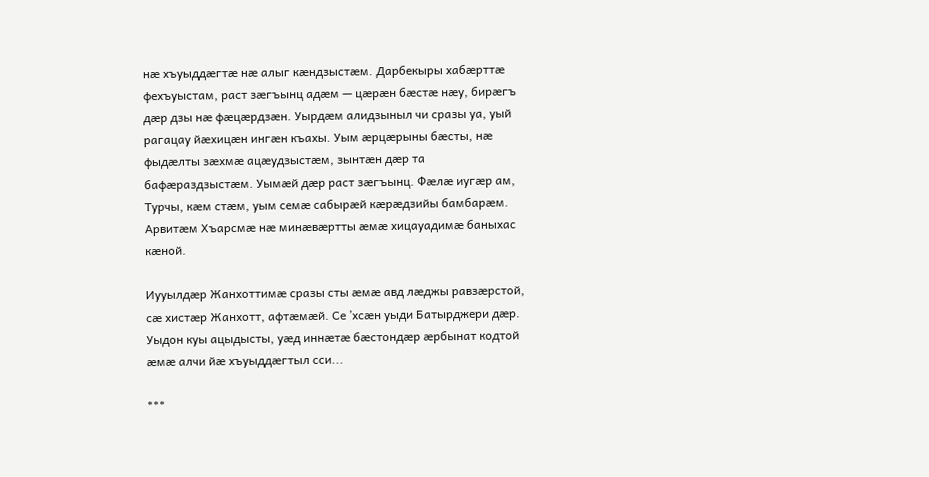нæ хъуыддæгтæ нæ алыг кæндзыстæм. Дарбекыры хабæрттæ фехъуыстам, раст зæгъынц адæм — цæрæн бæстæ нæу, бирæгъ дæр дзы нæ фæцæрдзæн. Уырдæм алидзыныл чи сразы уа, уый рагацау йæхицæн ингæн къахы. Уым æрцæрыны бæсты, нæ фыдæлты зæхмæ ацæудзыстæм, зынтæн дæр та бафæраздзыстæм. Уымæй дæр раст зæгъынц. Фæлæ иугæр ам, Турчы, кæм стæм, уым семæ сабырæй кæрæдзийы бамбарæм. Арвитæм Хъарсмæ нæ минæвæртты æмæ хицауадимæ баныхас кæной.

Иууылдæр Жанхоттимæ сразы сты æмæ авд лæджы равзæрстой, сæ хистæр Жанхотт, афтæмæй. Се ’хсæн уыди Батырджери дæр. Уыдон куы ацыдысты, уæд иннæтæ бæстондæр æрбынат кодтой æмæ алчи йæ хъуыддæгтыл сси...

***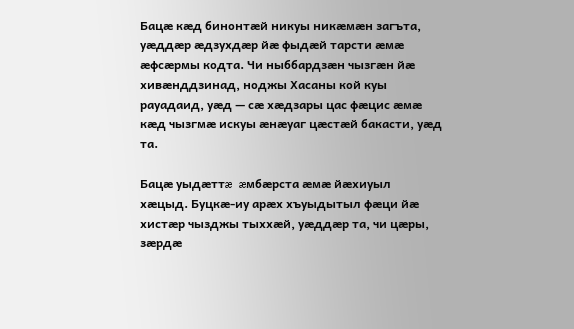Бацæ кæд бинонтæй никуы никæмæн загъта, уæддæр æдзухдæр йæ фыдæй тарсти æмæ æфсæрмы кодта. Чи ныббардзæн чызгæн йæ хивæнддзинад, ноджы Хасаны кой куы рауадаид, уæд — сæ хæдзары цас фæцис æмæ кæд чызгмæ искуы æнæуаг цæстæй бакасти, уæд та.

Бацæ уыдæттæ æмбæрста æмæ йæхиуыл хæцыд. Буцкæ-иу арæх хъуыдытыл фæци йæ хистæр чызджы тыххæй, уæддæр та, чи цæры, зæрдæ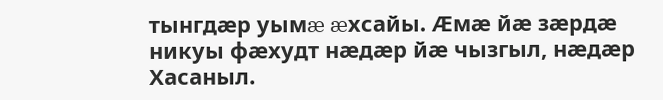тынгдæр уымæ æхсайы. Æмæ йæ зæрдæ никуы фæхудт нæдæр йæ чызгыл, нæдæр Хасаныл.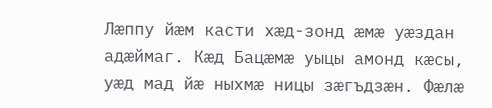Лæппу йæм касти хæд-зонд æмæ уæздан адæймаг. Кæд Бацæмæ уыцы амонд кæсы, уæд мад йæ ныхмæ ницы зæгъдзæн. Фæлæ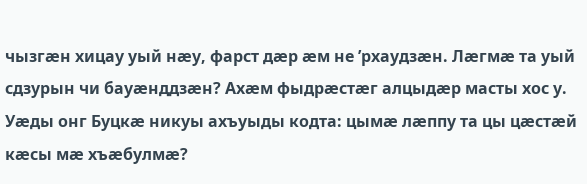чызгæн хицау уый нæу, фарст дæр æм не ’рхаудзæн. Лæгмæ та уый сдзурын чи бауæнддзæн? Ахæм фыдрæстæг алцыдæр масты хос у. Уæды онг Буцкæ никуы ахъуыды кодта: цымæ лæппу та цы цæстæй кæсы мæ хъæбулмæ?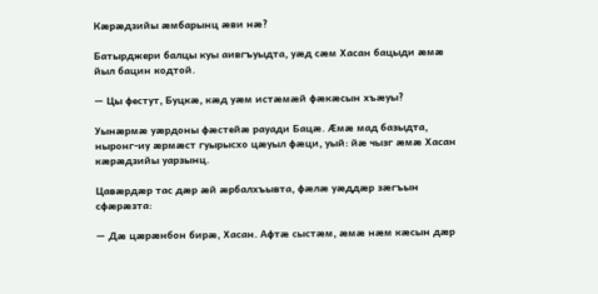Кæрæдзийы æмбарынц æви нæ?

Батырджери балцы куы аивгъуыдта, уæд сæм Хасан бацыди æмæ йыл бацин кодтой.

— Цы фестут, Буцкæ, кæд уæм истæмæй фæкæсын хъæуы?

Уынæрмæ уæрдоны фæстейæ рауади Бацæ. Æмæ мад базыдта, ныронг-иу æрмæст гуырысхо цæуыл фæци, уый: йæ чызг æмæ Хасан кæрæдзийы уарзынц.

Цавæрдæр тас дæр æй æрбалхъывта, фæлæ уæддæр зæгъын сфæрæзта:

— Дæ цæрæнбон бирæ, Хасан. Афтæ сыстæм, æмæ нæм кæсын дæр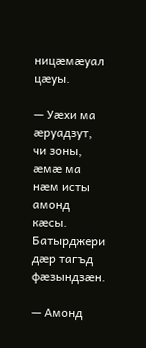ницæмæуал цæуы.

— Уæхи ма æруадзут, чи зоны, æмæ ма нæм исты амонд кæсы. Батырджери дæр тагъд фæзындзæн.

— Амонд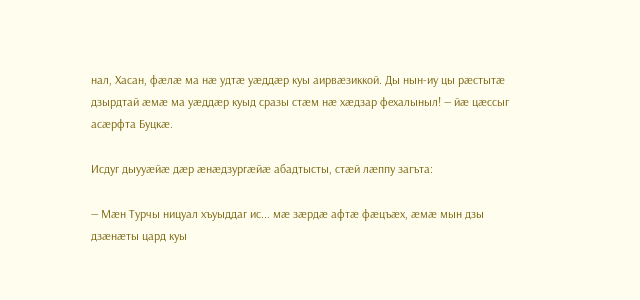нал, Хасан, фæлæ ма нæ удтæ уæддæр куы аирвæзиккой. Ды нын-иу цы рæстытæ дзырдтай æмæ ма уæддæр куыд сразы стæм нæ хæдзар фехалыныл! — йæ цæссыг асæрфта Буцкæ.

Исдуг дыууæйæ дæр æнæдзургæйæ абадтысты, стæй лæппу загъта:

— Мæн Турчы ницуал хъуыддаг ис... мæ зæрдæ афтæ фæцъæх, æмæ мын дзы дзæнæты цард куы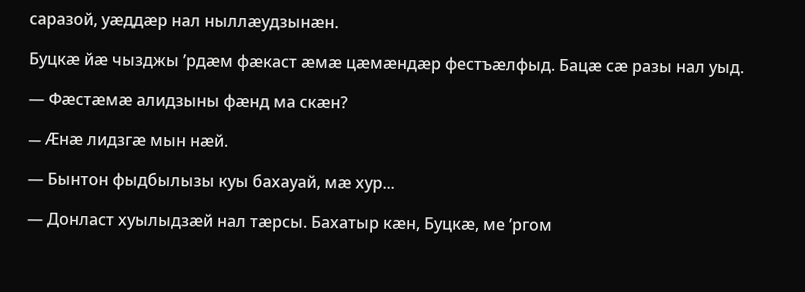саразой, уæддæр нал ныллæудзынæн.

Буцкæ йæ чызджы ’рдæм фæкаст æмæ цæмæндæр фестъæлфыд. Бацæ сæ разы нал уыд.

— Фæстæмæ алидзыны фæнд ма скæн?

— Æнæ лидзгæ мын нæй.

— Бынтон фыдбылызы куы бахауай, мæ хур...

— Донласт хуылыдзæй нал тæрсы. Бахатыр кæн, Буцкæ, ме ’ргом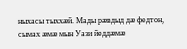ныхасы тыххæй. Мады рæвдыд дæ федтон, сымах æмæ мын Уази йеддæмæ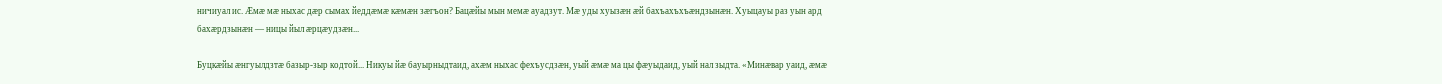ничиуал ис. Æмæ мæ ныхас дæр сымах йеддæмæ кæмæн зæгъон? Бацæйы мын мемæ ауадзут. Мæ уды хуызæн æй бахъахъхъæндзынæн. Хуыцауы раз уын ард бахæрдзынæн — ницы йыл æрцæудзæн...

Буцкæйы æнгуылдзтæ базыр-зыр кодтой... Никуы йæ бауырныдтаид, ахæм ныхас фехъусдзæн, уый æмæ ма цы фæуыдаид, уый нал зыдта. «Минæвар уаид, æмæ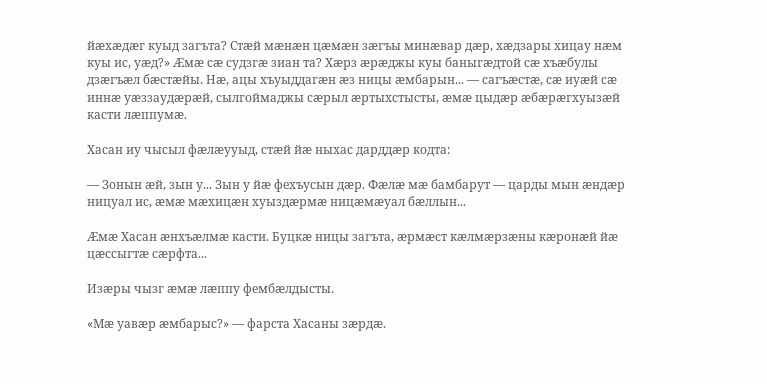йæхæдæг куыд загъта? Стæй мæнæн цæмæн зæгъы минæвар дæр, хæдзары хицау нæм куы ис, уæд?» Æмæ сæ судзгæ зиан та? Хæрз æрæджы куы баныгæдтой сæ хъæбулы дзæгъæл бæстæйы. Нæ, ацы хъуыддагæн æз ницы æмбарын... — сагъæстæ, сæ иуæй сæ иннæ уæззаудæрæй, сылгоймаджы сæрыл æртыхстысты, æмæ цыдæр æбæрæгхуызæй касти лæппумæ.

Хасан иу чысыл фæлæууыд, стæй йæ ныхас дарддæр кодта:

— Зонын æй, зын у... Зын у йæ фехъусын дæр. Фæлæ мæ бамбарут — царды мын æндæр ницуал ис, æмæ мæхицæн хуыздæрмæ ницæмæуал бæллын...

Æмæ Хасан æнхъæлмæ касти. Буцкæ ницы загъта, æрмæст кæлмæрзæны кæронæй йæ цæссыгтæ сæрфта...

Изæры чызг æмæ лæппу фембæлдысты.

«Мæ уавæр æмбарыс?» — фарста Хасаны зæрдæ.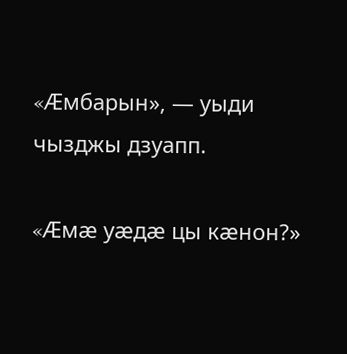«Æмбарын», — уыди чызджы дзуапп.

«Æмæ уæдæ цы кæнон?»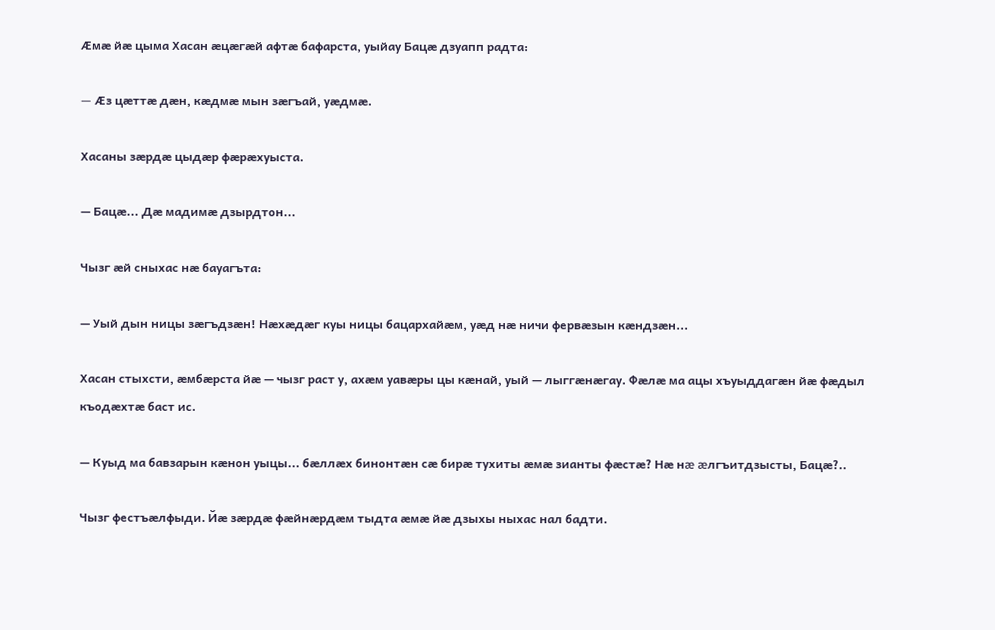Æмæ йæ цыма Хасан æцæгæй афтæ бафарста, уыйау Бацæ дзуапп радта:

— Æз цæттæ дæн, кæдмæ мын зæгъай, уæдмæ.

Хасаны зæрдæ цыдæр фæрæхуыста.

— Бацæ... Дæ мадимæ дзырдтон...

Чызг æй сныхас нæ бауагъта:

— Уый дын ницы зæгъдзæн! Нæхæдæг куы ницы бацархайæм, уæд нæ ничи фервæзын кæндзæн...

Хасан стыхсти, æмбæрста йæ — чызг раст у, ахæм уавæры цы кæнай, уый — лыггæнæгау. Фæлæ ма ацы хъуыддагæн йæ фæдыл къодæхтæ баст ис.

— Куыд ма бавзарын кæнон уыцы... бæллæх бинонтæн сæ бирæ тухиты æмæ зианты фæстæ? Нæ нæ æлгъитдзысты, Бацæ?..

Чызг фестъæлфыди. Йæ зæрдæ фæйнæрдæм тыдта æмæ йæ дзыхы ныхас нал бадти.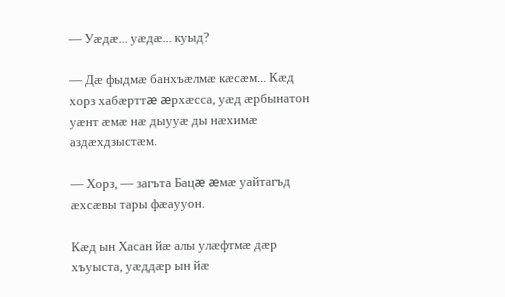— Уæдæ... уæдæ... куыд?

— Дæ фыдмæ банхъæлмæ кæсæм... Кæд хорз хабæрттæ æрхæсса, уæд æрбынатон уæнт æмæ нæ дыууæ ды нæхимæ аздæхдзыстæм.

— Хорз, — загъта Бацæ æмæ уайтагъд æхсæвы тары фæаууон.

Кæд ын Хасан йæ алы улæфтмæ дæр хъуыста, уæддæр ын йæ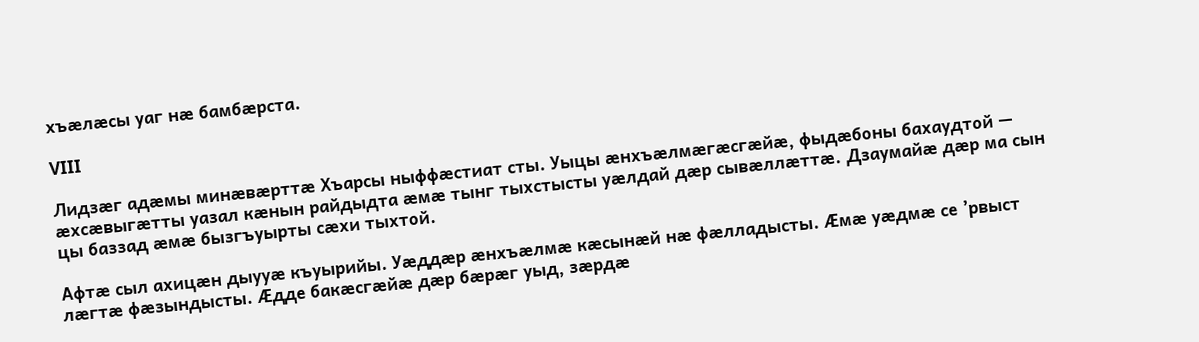хъæлæсы уаг нæ бамбæрста.

VIII

Лидзæг адæмы минæвæрттæ Хъарсы ныффæстиат сты. Уыцы æнхъæлмæгæсгæйæ, фыдæбоны бахаудтой — æхсæвыгæтты уазал кæнын райдыдта æмæ тынг тыхстысты уæлдай дæр сывæллæттæ. Дзаумайæ дæр ма сын цы баззад æмæ бызгъуырты сæхи тыхтой.

Афтæ сыл ахицæн дыууæ къуырийы. Уæддæр æнхъæлмæ кæсынæй нæ фæлладысты. Æмæ уæдмæ се ’рвыст лæгтæ фæзындысты. Æдде бакæсгæйæ дæр бæрæг уыд, зæрдæ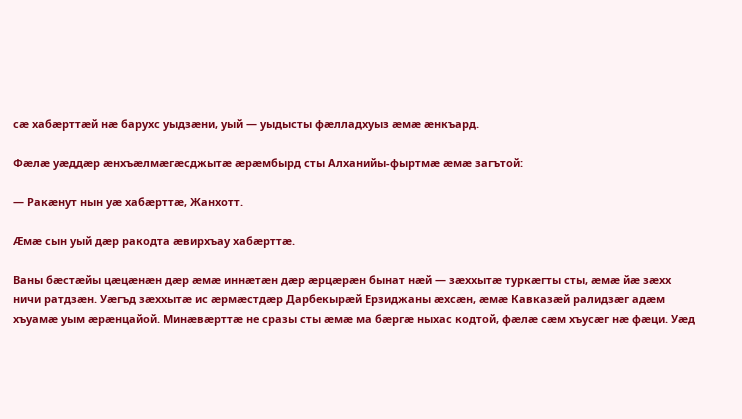сæ хабæрттæй нæ барухс уыдзæни, уый — уыдысты фæлладхуыз æмæ æнкъард.

Фæлæ уæддæр æнхъæлмæгæсджытæ æрæмбырд сты Алханийы-фыртмæ æмæ загътой:

— Ракæнут нын уæ хабæрттæ, Жанхотт.

Æмæ сын уый дæр ракодта æвирхъау хабæрттæ.

Ваны бæстæйы цæцæнæн дæр æмæ иннæтæн дæр æрцæрæн бынат нæй — зæххытæ туркæгты сты, æмæ йæ зæхх ничи ратдзæн. Уæгъд зæххытæ ис æрмæстдæр Дарбекырæй Ерзиджаны æхсæн, æмæ Кавказæй ралидзæг адæм хъуамæ уым æрæнцайой. Минæвæрттæ не сразы сты æмæ ма бæргæ ныхас кодтой, фæлæ сæм хъусæг нæ фæци. Уæд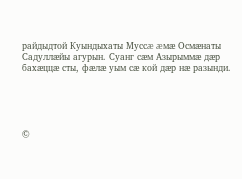райдыдтой Куындыхаты Муссæ æмæ Осмæнаты Садуллæйы агурын. Суанг сæм Азырыммæ дæр бахæццæ сты, фæлæ уым сæ кой дæр нæ разынди.





©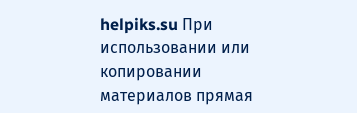helpiks.su При использовании или копировании материалов прямая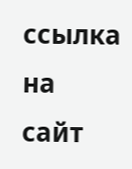ссылка на сайт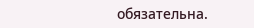обязательна.